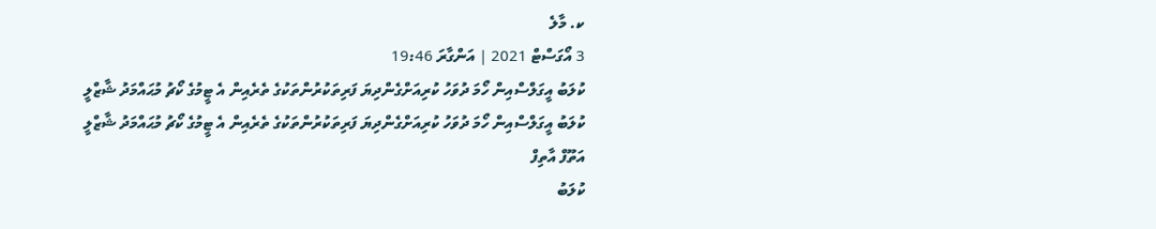ކ. މާލެ
3 އޯގަސްޓް 2021 | އަންގާރަ 19:46
ކުލަބު އީގަލްސްއިން ހޯމަ ދުވަހު ކުރިއަށްގެންދިޔަ ފަރިތަކުރުންތަކުގެ ތެރެއިން އެ ޓީމުގެ ކޯޗު މުޙައްމަދު ޝާޒްލީ
ކުލަބު އީގަލްސްއިން ހޯމަ ދުވަހު ކުރިއަށްގެންދިޔަ ފަރިތަކުރުންތަކުގެ ތެރެއިން އެ ޓީމުގެ ކޯޗު މުޙައްމަދު ޝާޒްލީ
އަތޫފް އާތިފް
ކުލަބު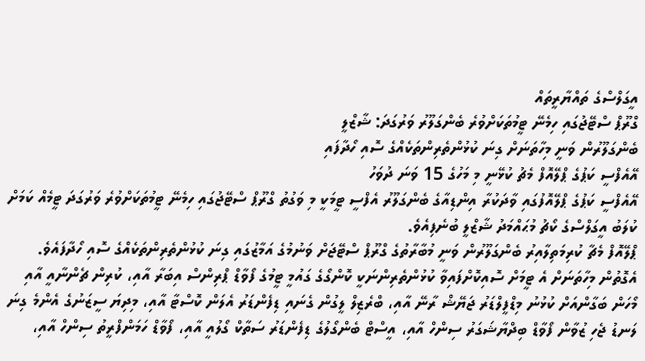އީގަލްސްގެ ތައްޔާރީތައް
ގްރޫޕް ސްޓޭޖުގައި ހިމެނޭ ޓީމުތަކަށްވުރެ ބެންގަލޫރު ވަރުގަދަ: ޝާޒްލީ
ބެންގަލޫރުން ވަނީ މިހާތަނަށް ގިނަ ކުޅުންތެރިންތަކެއްގެ ސޮއި ހޯދާފައި
އޭއެފްސީ ކަޕުގެ ޕްލޭއޮފް މެޗު ކުޅޭނީ މި މަހުގެ 15 ވަނަ ދުވަހު
އޭއެފްސީ ކަޕުގެ ޕްލޭއޮފުގައި ވާދަކުރާ އިންޑިއާގެ ބެންގަލޫރު އެފްސީ ޓީމަކީ މި ވަގުތު ގްރޫޕް ސްޓޭޖުގައި ހިމެނޭ ޓީމުތަކަށްވުރެ ވަރުގަދަ ޓީމެއް ކަމަށް ކުލަބު އީގަލްސްގެ ކޯޗު މުޙައްމަދު ޝާޒްލީ ބުނެފިއެވެ.
ޕްލޭއޮފް މެޗާ ކުރިމަތިލާއިރު ބެންގަލޫރުން ވަނީ މުބާރާތުގެ ގްރޫޕް ސްޓޭޖަށް ވަނުމުގެ އަމާޒުގައި ގިނަ ކުޅުންތެރިންތަކެއްގެ ސޮއި ހޯދާފައެވެ. އެގޮތުން މިހާތަނަށް އެ ޓީމަށް ސޮއިކޮށްފައިވާ ކުޅުންތެރިންނަކީ ކޮންގޯގެ ގައުމީ ޓީމުގެ ފޯވާޑް ޕްރިންސް އިބަރާ އާއި، ކުރިން ޗެންނާއީ އާއި މޯހަން ބަގާންއަށް ކުޅުނު މިޑްފީލްޑަރު ޖަޔޭޝް ރާނޭ އާއި، ބްރެޒިލް ލީގުން ގެނައި ޑިފެންޑަރު އެލަން ކޮސްޓާ އާއި، މިދިޔަ ސީޒަނުގެ އެންމެ ގިނަ ލަނޑު ޖެހި ޒުވާން ފޯވާޑް ބިދްޔާޝަގަރު ސިންހް އާއި، އީސްޓް ބެންގޯލުގެ ޑިފެންޑަރު ސަތާކް ގޯލުއީ އާއި، ފޯވާޑް ހަމަންފްރީތު ސިންހް އާއި،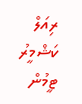ރިއަލް ކަޝްމީރު ޓީމުން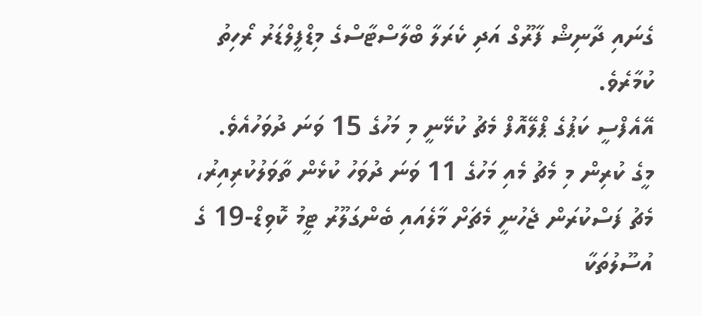ގެނައި ދާނިޝް ފާރޫގް އަދި ކެރަލާ ބްލާސްޓާސްގެ މިޑްފީލްޑަރު ރޯހިތު ކުމާރެވެ.
އޭއެފްސީ ކަޕުގެ ޕްލޭއޮފް މެޗު ކުޅޭނީ މި މަހުގެ 15 ވަނަ ދުވަހުއެވެ. މީގެ ކުރިން މި މެޗު މެއި މަހުގެ 11 ވަނަ ދުވަހު ކުޅެން ތާވަލުކުރިއިރު، މެޗު ފަސްކުރަން ޖެހުނީ މެޗަށް މާލެއައި ބެންގަލޫރު ޓީމު ކޮވިޑް-19 ގެ އުސޫލުތަކާ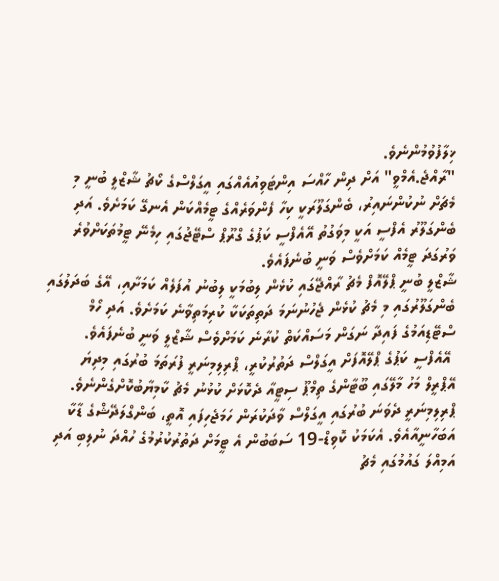ޚިލާފުވުމުންނެވެ.
"ރާއްޖެ.އެމްވީ" އަށް ދިން ހާއްސަ އިންޓަވިއުއެއްގައި އީގަލްސްގެ ކޯޗު ޝާޒްލީ ބުނީ މި މެޗަށް ނުކުންނައިރު، ބެންގަލޫރަކީ ކިހާ ފެންވަރެއްގެ ޓީމެއްކަން އެނގޭ ކަމަށެވެ. އަދި ބެންގަލޫރު އެފްސީ އަކީ މިވަގުތު އޭއެފްސީ ކަޕުގެ ގްރޫޕް ސްޓޭޖުގައި ހިމެނޭ ޓީމުތަކަށްވުރެ ވަރުގަދަ ޓީމެއް ކަމަށްވެސް ވަނީ ބުނެފައެވެ.
ޝާޒްލީ ބުނީ ޕްލޭއޮފް މެޗު ރާއްޖޭގައި ކުޅެން ލިބުމަކީ ލިބުނު އުފަލެއް ކަމަށާއި، އޭގެ ބަދަލުގައި ބެންގަލޫރުގައި މި މެޗު ކުޅެން ޖެހުނުނަމަ ދަތިތަކަކާ ކުރިމަތިވާނެ ކަމަށެވެ. އަދި ހޯމް ސްޓޭޑިއަމުގެ ފައިދާ ނަގަން މަސައްކަތް ކުރާނެ ކަމަށްވެސް ޝާޒްލީ ވަނީ ބުނެފައެވެ.
 އޭއެފްސީ ކަޕުގެ ޕްލޭއޮފަށް އީގަލްސް ދަތުރުކުރީ، ޕްރިލިމިނަރީ ފުރަތަމަ ބުރުގައި މިދިޔަ އޭޕްރީލް މަހު މާލޭގައި ބޫޓާންގެ ތިމްޕޫ ސިޓީއާ ދެކޮޅަށް ކުޅުނު މެޗު ކާމިޔާބުކޮށްގެންނެވެ. ޕްރިލިމިނަރީ ދެވަނަ ބުރުގައި އީގަލްސް ވާދަކުރަން ހަމަޖެހިފައި އޮތީ، ބަންގްލަދޭޝްގެ ޑާކާ އަބަހާނީއާއެވެ. އެކަމަކު ކޮވިޑް-19 ސަބަބުން އެ ޓީމަށް ދަތުރުކުރުމުގެ ހުއްދަ ނުލިބި އަދި އަމިއްލަ ގައުމުގައި މެޗު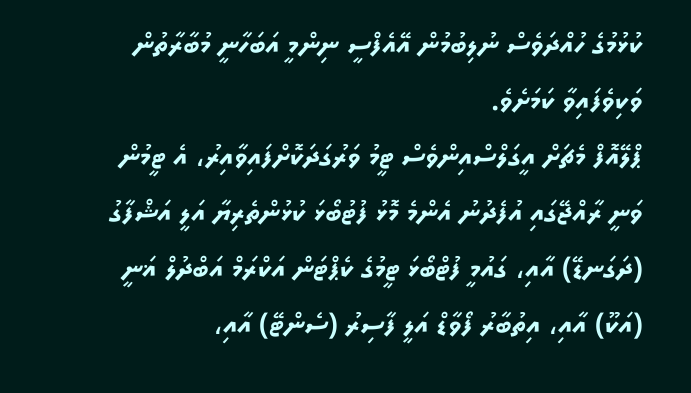ކުޅުމުގެ ހުއްދަވެސް ނުލިބުމުން އޭއެފްސީ ނިންމީ އަބަހާނީ މުބާރާތުން ވަކިވެފައިވާ ކަމަށެވެ.
ޕްލޭއޮފް މެޗަށް އީގަލްސްއިންވެސް ޓީމު ވަރުގަދަކޮށްފައިވާއިރު، އެ ޓީމުން ވަނީ ރާއްޖޭގައި އުފެދުނު އެންމެ މޮޅު ފުޓުބޯޅަ ކުޅުންތެރިޔާ އަލީ އަޝްފާގު (ދަގަނޑޭ) އާއި، ގައުމީ ފުޓްބޯޅަ ޓީމުގެ ކެޕްޓަން އަކްރަމް އަބްދުލް ޣަނީ (އަކޫ) އާއި، އިތުބާރު ފޯވާޑް އަލީ ފާސިރު (ސެންޓޭ) އާއި،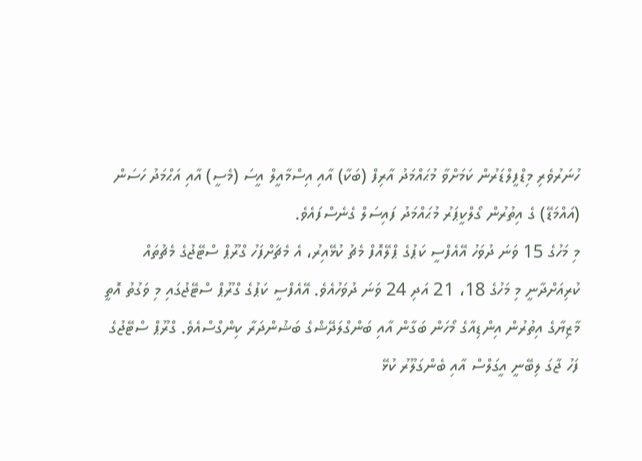ހުނަރުވެރި މިޑްފީލްޑަރުން ކަމަށްވާ މުޙައްމަދު އާރިފް (ބަކާ) އާއި އިސްމާއީލް އީސަ (މެސީ) އާއި އަޙްމަދު ހަސަން (އައްމަޑޭ) ގެ އިތުރުން ގޯލްކީޕަރު މުޙައްމަދު ފައިސަލް ގެނެސްފައެވެ.
މި މަހުގެ 15 ވަނަ ދުވަހު އޭއެފްސީ ކަޕުގެ ޕްލޭއޮފް މެޗު ކުޅޭއިރު، އެ މެޗަށްފަހު ގްރޫޕް ސްޓޭޖުގެ މެޗުތައް ކުރިއަށްދާނީ މި މަހުގެ 18، 21 އަދި 24 ވަނަ ދުވަހުއެވެ. އޭއެފްސީ ކަޕުގެ ގްރޫޕް ސްޓޭޖުގައި މި ވަގުތު އޮތީ މާޒިޔާގެ އިތުރުން އިންޑިއާގެ މޯހަން ބަގާން އާއި ބަންގްލަދޭޝްގެ ބަޝުންދަރާ ކިންގްސްއެވެ. ގްރޫޕް ސްޓޭޖުގެ ފަހު ޖާގަ ލިބޭނީ އީގަލްސް އާއި ބެންގަލޫރު ކުޅޭ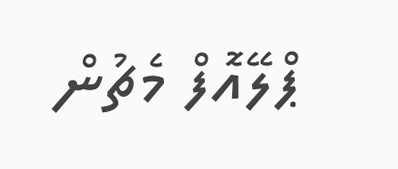ޕްލޭއޮފް މެޗުން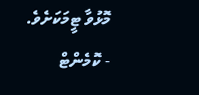މޮޅުވާ ޓީމަކަށެވެ.
- ކޮމެންޓް